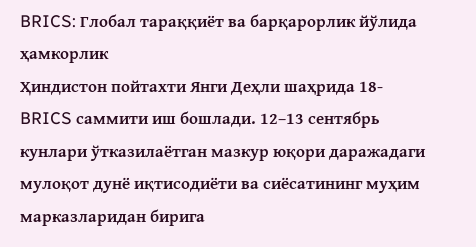BRICS: Глобал тараққиёт ва барқарорлик йўлида ҳамкорлик
Ҳиндистон пойтахти Янги Деҳли шаҳрида 18-BRICS саммити иш бошлади. 12–13 сентябрь кунлари ўтказилаётган мазкур юқори даражадаги мулоқот дунё иқтисодиёти ва сиёсатининг муҳим марказларидан бирига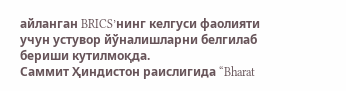айланган BRICS’нинг келгуси фаолияти учун устувор йўналишларни белгилаб бериши кутилмоқда.
Саммит Ҳиндистон раислигида “Bharat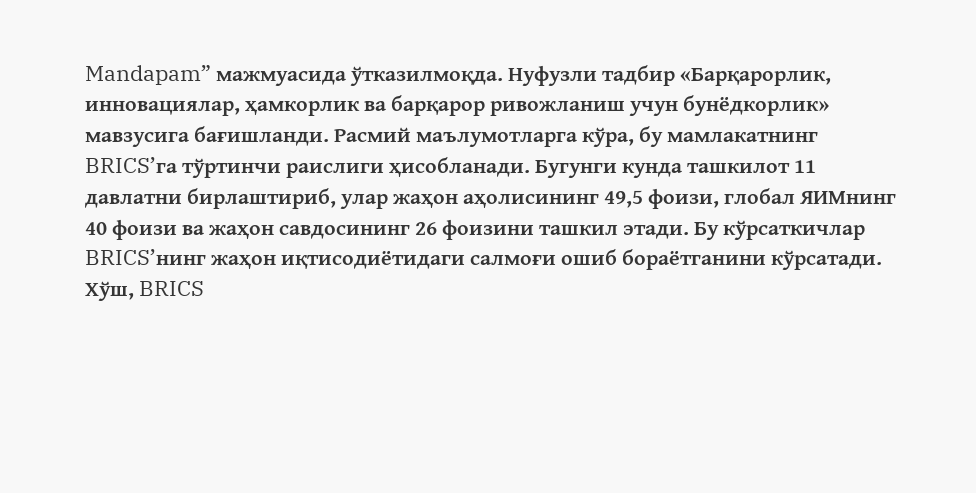Mandapam” мажмуасида ўтказилмоқда. Нуфузли тадбир «Барқарорлик, инновациялар, ҳамкорлик ва барқарор ривожланиш учун бунёдкорлик» мавзусига бағишланди. Расмий маълумотларга кўра, бу мамлакатнинг BRICS’га тўртинчи раислиги ҳисобланади. Бугунги кунда ташкилот 11 давлатни бирлаштириб, улар жаҳон аҳолисининг 49,5 фоизи, глобал ЯИМнинг 40 фоизи ва жаҳон савдосининг 26 фоизини ташкил этади. Бу кўрсаткичлар BRICS’нинг жаҳон иқтисодиётидаги салмоғи ошиб бораётганини кўрсатади.
Хўш, BRICS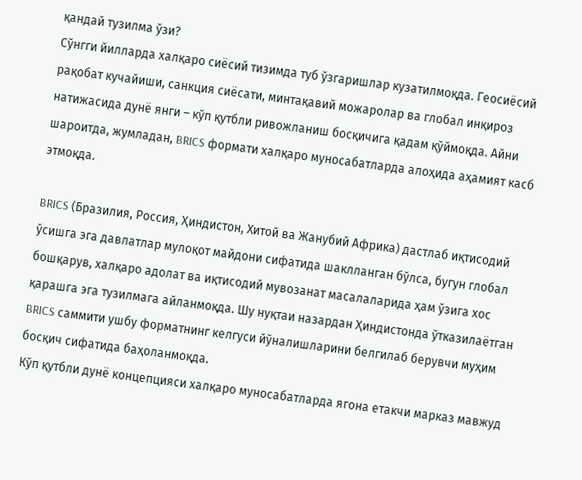қандай тузилма ўзи?
Сўнгги йилларда халқаро сиёсий тизимда туб ўзгаришлар кузатилмоқда. Геосиёсий рақобат кучайиши, санкция сиёсати, минтақавий можаролар ва глобал инқироз натижасида дунё янги – кўп қутбли ривожланиш босқичига қадам қўймоқда. Айни шароитда, жумладан, BRICS формати халқаро муносабатларда алоҳида аҳамият касб этмоқда.

BRICS (Бразилия, Россия, Ҳиндистон, Хитой ва Жанубий Африка) дастлаб иқтисодий ўсишга эга давлатлар мулоқот майдони сифатида шаклланган бўлса, бугун глобал бошқарув, халқаро адолат ва иқтисодий мувозанат масалаларида ҳам ўзига хос қарашга эга тузилмага айланмоқда. Шу нуқтаи назардан Ҳиндистонда ўтказилаётган BRICS саммити ушбу форматнинг келгуси йўналишларини белгилаб берувчи муҳим босқич сифатида баҳоланмоқда.
Кўп қутбли дунё концепцияси халқаро муносабатларда ягона етакчи марказ мавжуд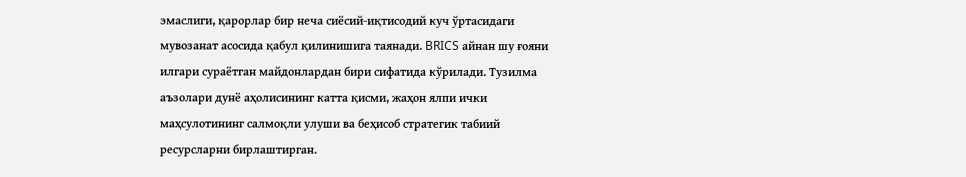эмаслиги, қарорлар бир неча сиёсий-иқтисодий куч ўртасидаги мувозанат асосида қабул қилинишига таянади. BRICS айнан шу ғояни илгари сураётган майдонлардан бири сифатида кўрилади. Тузилма аъзолари дунё аҳолисининг катта қисми, жаҳон ялпи ички маҳсулотининг салмоқли улуши ва беҳисоб стратегик табиий ресурсларни бирлаштирган.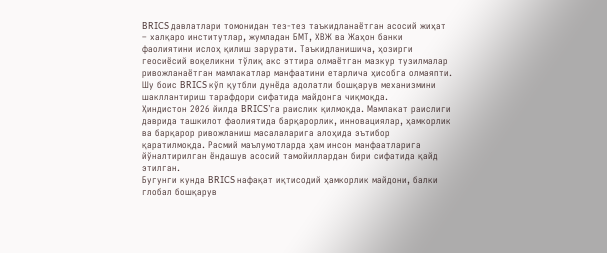BRICS давлатлари томонидан тез-тез таъкидланаётган асосий жиҳат – халқаро институтлар, жумладан БМТ, ХВЖ ва Жаҳон банки фаолиятини ислоҳ қилиш зарурати. Таъкидланишича, ҳозирги геосиёсий воқеликни тўлиқ акс эттира олмаётган мазкур тузилмалар ривожланаётган мамлакатлар манфаатини етарлича ҳисобга олмаяпти. Шу боис BRICS кўп қутбли дунёда адолатли бошқарув механизмини шакллантириш тарафдори сифатида майдонга чиқмоқда.
Ҳиндистон 2026 йилда BRICS’га раислик қилмоқда. Мамлакат раислиги даврида ташкилот фаолиятида барқарорлик, инновациялар, ҳамкорлик ва барқарор ривожланиш масалаларига алоҳида эътибор қаратилмоқда. Расмий маълумотларда ҳам инсон манфаатларига йўналтирилган ёндашув асосий тамойиллардан бири сифатида қайд этилган.
Бугунги кунда BRICS нафақат иқтисодий ҳамкорлик майдони, балки глобал бошқарув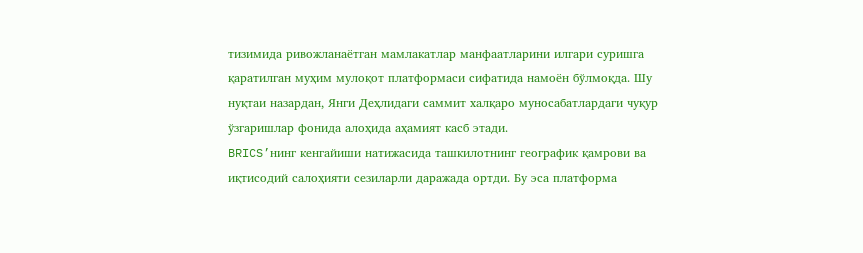тизимида ривожланаётган мамлакатлар манфаатларини илгари суришга қаратилган муҳим мулоқот платформаси сифатида намоён бўлмоқда. Шу нуқтаи назардан, Янги Деҳлидаги саммит халқаро муносабатлардаги чуқур ўзгаришлар фонида алоҳида аҳамият касб этади.
BRICS’нинг кенгайиши натижасида ташкилотнинг географик қамрови ва иқтисодий салоҳияти сезиларли даражада ортди. Бу эса платформа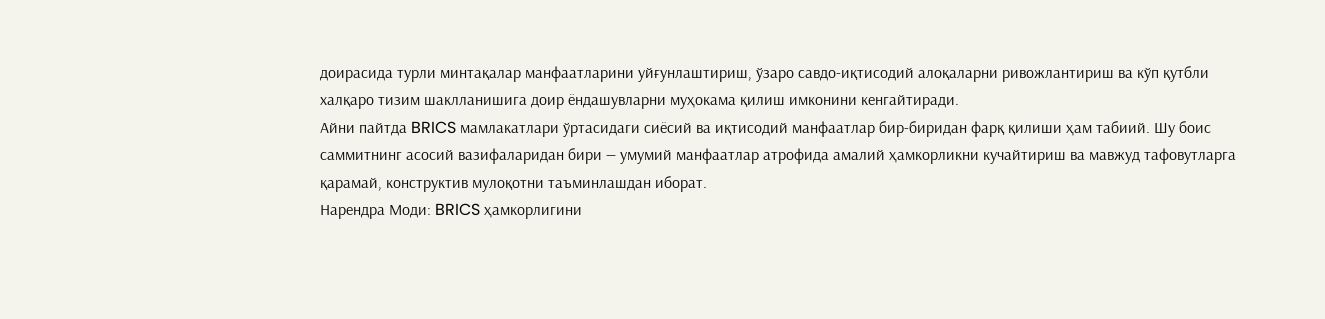доирасида турли минтақалар манфаатларини уйғунлаштириш, ўзаро савдо-иқтисодий алоқаларни ривожлантириш ва кўп қутбли халқаро тизим шаклланишига доир ёндашувларни муҳокама қилиш имконини кенгайтиради.
Айни пайтда BRICS мамлакатлари ўртасидаги сиёсий ва иқтисодий манфаатлар бир-биридан фарқ қилиши ҳам табиий. Шу боис саммитнинг асосий вазифаларидан бири — умумий манфаатлар атрофида амалий ҳамкорликни кучайтириш ва мавжуд тафовутларга қарамай, конструктив мулоқотни таъминлашдан иборат.
Нарендра Моди: BRICS ҳамкорлигини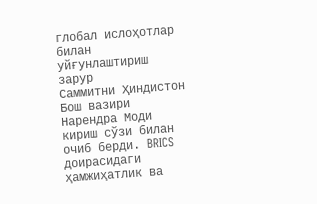глобал ислоҳотлар билан уйғунлаштириш зарур
Саммитни Ҳиндистон Бош вазири Нарендра Моди кириш сўзи билан очиб берди. BRICS доирасидаги ҳамжиҳатлик ва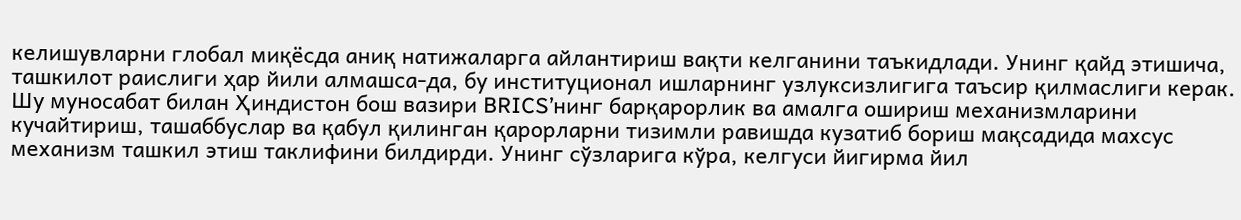келишувларни глобал миқёсда аниқ натижаларга айлантириш вақти келганини таъкидлади. Унинг қайд этишича, ташкилот раислиги ҳар йили алмашса-да, бу институционал ишларнинг узлуксизлигига таъсир қилмаслиги керак. Шу муносабат билан Ҳиндистон бош вазири BRICS’нинг барқарорлик ва амалга ошириш механизмларини кучайтириш, ташаббуслар ва қабул қилинган қарорларни тизимли равишда кузатиб бориш мақсадида махсус механизм ташкил этиш таклифини билдирди. Унинг сўзларига кўра, келгуси йигирма йил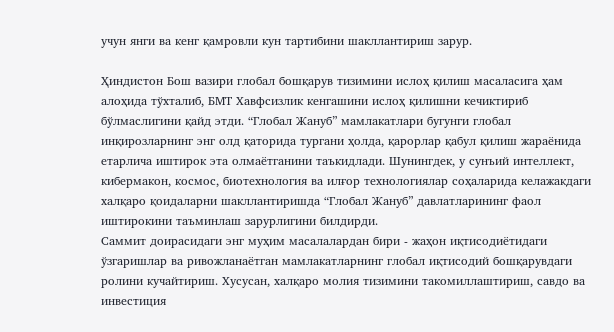учун янги ва кенг қамровли кун тартибини шакллантириш зарур.

Ҳиндистон Бош вазири глобал бошқарув тизимини ислоҳ қилиш масаласига ҳам алоҳида тўхталиб, БМТ Хавфсизлик кенгашини ислоҳ қилишни кечиктириб бўлмаслигини қайд этди. “Глобал Жануб” мамлакатлари бугунги глобал инқирозларнинг энг олд қаторида тургани ҳолда, қарорлар қабул қилиш жараёнида етарлича иштирок эта олмаётганини таъкидлади. Шунингдек, у сунъий интеллект, кибермакон, космос, биотехнология ва илғор технологиялар соҳаларида келажакдаги халқаро қоидаларни шакллантиришда “Глобал Жануб” давлатларининг фаол иштирокини таъминлаш зарурлигини билдирди.
Саммит доирасидаги энг муҳим масалалардан бири - жаҳон иқтисодиётидаги ўзгаришлар ва ривожланаётган мамлакатларнинг глобал иқтисодий бошқарувдаги ролини кучайтириш. Хусусан, халқаро молия тизимини такомиллаштириш, савдо ва инвестиция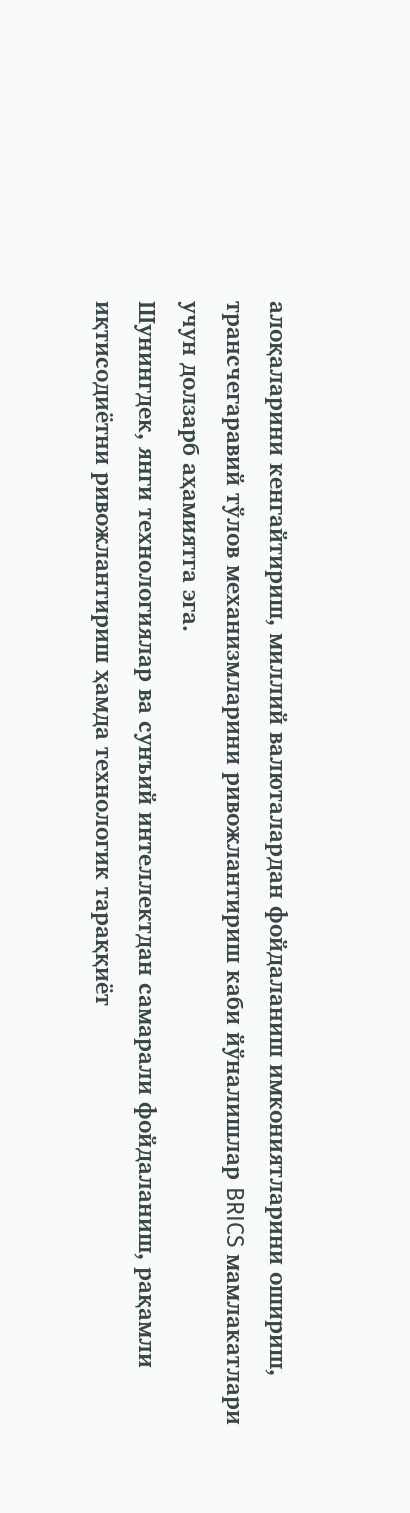алоқаларини кенгайтириш, миллий валюталардан фойдаланиш имкониятларини ошириш, трансчегаравий тўлов механизмларини ривожлантириш каби йўналишлар BRICS мамлакатлари учун долзарб аҳамиятга эга.
Шунингдек, янги технологиялар ва сунъий интеллектдан самарали фойдаланиш, рақамли иқтисодиётни ривожлантириш ҳамда технологик тараққиёт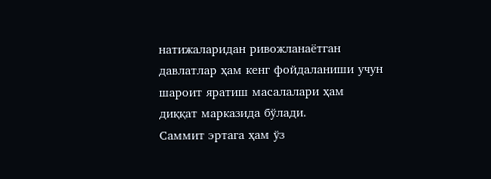натижаларидан ривожланаётган давлатлар ҳам кенг фойдаланиши учун шароит яратиш масалалари ҳам диққат марказида бўлади.
Саммит эртага ҳам ўз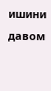ишини давом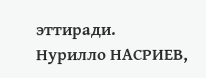эттиради.
Нурилло НАСРИЕВ,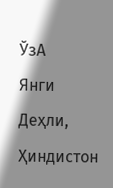ЎзА
Янги Деҳли, Ҳиндистон